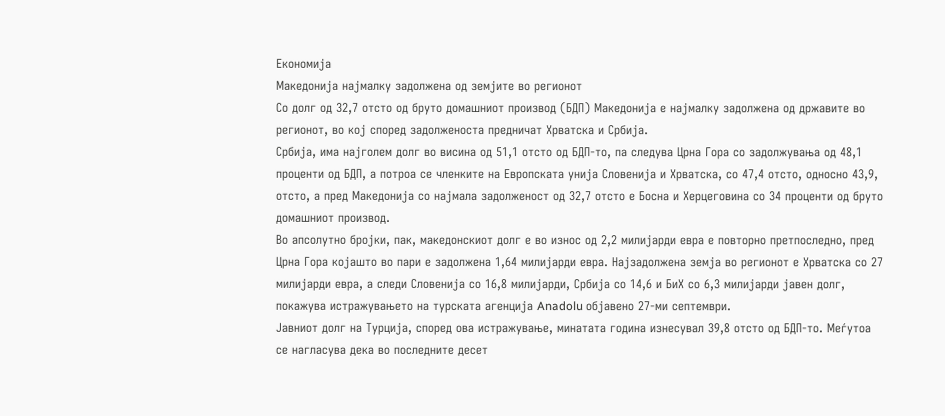Економија
Македонија најмалку задолжена од земјите во регионот
Со долг од 32,7 отсто од бруто домашниот производ (БДП) Македонија е најмалку задолжена од државите во регионот, во кој според задолженоста предничат Хрватска и Србија.
Србија, има најголем долг во висина од 51,1 отсто од БДП-то, па следува Црна Гора со задолжувања од 48,1 проценти од БДП, а потроа се членките на Европската унија Словенија и Хрватска, со 47,4 отсто, односно 43,9, отсто, а пред Македонија со најмала задолженост од 32,7 отсто е Босна и Херцеговина со 34 проценти од бруто домашниот производ.
Во апсолутно бројки, пак, македонскиот долг е во износ од 2,2 милијарди евра е повторно претпоследно, пред Црна Гора којашто во пари е задолжена 1,64 милијарди евра. Најзадолжена земја во регионот е Хрватска со 27 милијарди евра, а следи Словенија со 16,8 милијарди, Србија со 14,6 и БиХ со 6,3 милијарди јавен долг, покажува истражувањето на турската агенција Anadolu објавено 27-ми септември.
Јавниот долг на Турција, според ова истражување, минатата година изнесувал 39,8 отсто од БДП-то. Меѓутоа се нагласува дека во последните десет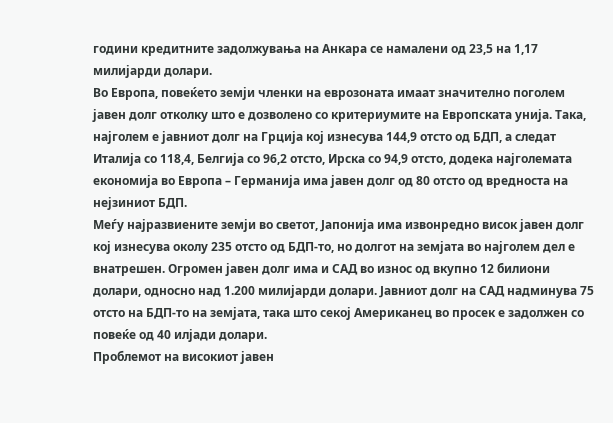години кредитните задолжувања на Анкара се намалени од 23,5 на 1,17 милијарди долари.
Во Европа, повеќето земји членки на еврозоната имаат значително поголем јавен долг отколку што е дозволено со критериумите на Европската унија. Така, најголем е јавниот долг на Грција кој изнесува 144,9 отсто од БДП, а следат Италија со 118,4, Белгија со 96,2 отсто, Ирска со 94,9 отсто, додека најголемата економија во Европа – Германија има јавен долг од 80 отсто од вредноста на нејзиниот БДП.
Меѓу најразвиените земји во светот, Јапонија има извонредно висок јавен долг кој изнесува околу 235 отсто од БДП-то, но долгот на земјата во најголем дел е внатрешен. Огромен јавен долг има и САД во износ од вкупно 12 билиони долари, односно над 1.200 милијарди долари. Јавниот долг на САД надминува 75 отсто на БДП-то на земјата, така што секој Американец во просек е задолжен со повеќе од 40 илјади долари.
Проблемот на високиот јавен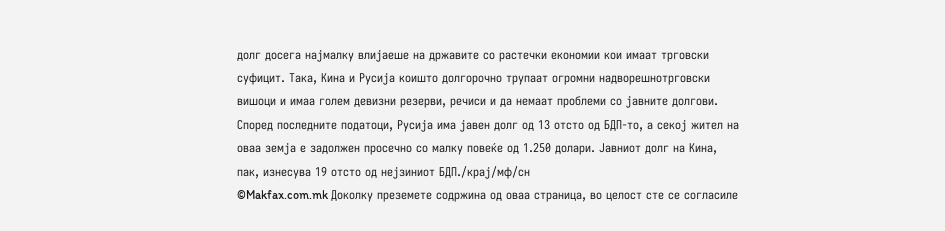долг досега најмалку влијаеше на државите со растечки економии кои имаат трговски суфицит. Така, Кина и Русија коишто долгорочно трупаат огромни надворешнотрговски вишоци и имаа голем девизни резерви, речиси и да немаат проблеми со јавните долгови. Според последните податоци, Русија има јавен долг од 13 отсто од БДП-то, а секој жител на оваа земја е задолжен просечно со малку повеќе од 1.250 долари. Јавниот долг на Кина, пак, изнесува 19 отсто од нејзиниот БДП./крај/мф/сн
©Makfax.com.mk Доколку преземете содржина од оваа страница, во целост сте се согласиле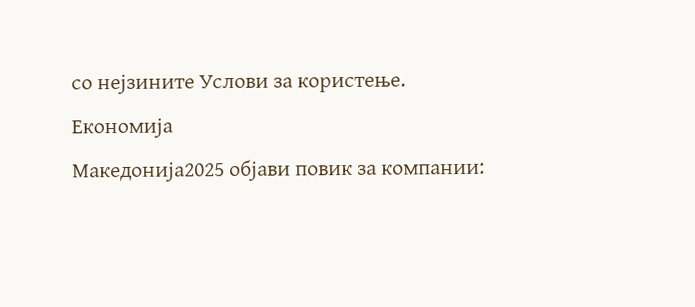со нејзините Услови за користење.
Економија
Македонија2025 објави повик за компании: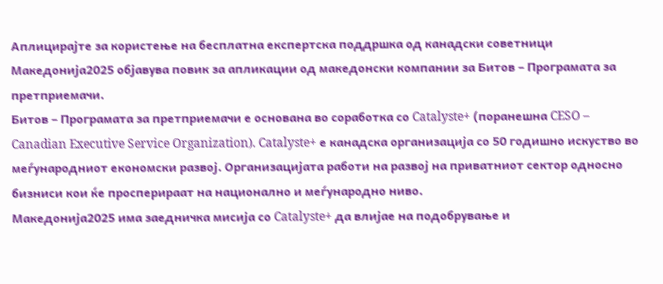Аплицирајте за користење на бесплатна експертска поддршка од канадски советници
Македонија2025 објавува повик за апликации од македонски компании за Битов – Програмата за претприемачи.
Битов – Програмата за претприемачи е основана во соработка со Catalyste+ (поранешна CESO – Canadian Executive Service Organization). Catalyste+ е канадска организација со 50 годишнo искуство во меѓународниот економски развој. Организацијата работи на развој на приватниот сектор односно бизниси кои ќе просперираат на национално и меѓународно ниво.
Македонија2025 има заедничка мисија со Catalyste+ да влијае на подобрување и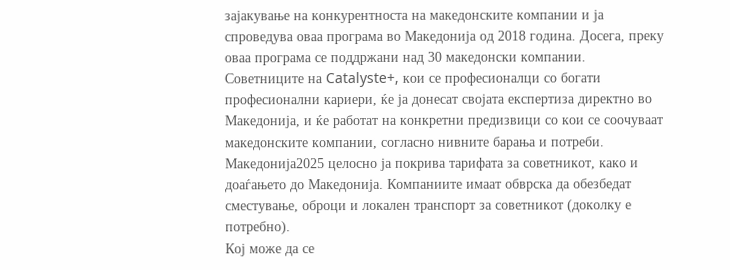зајакување на конкурентноста на македонските компании и ја спроведува оваа програма во Македонија од 2018 година. Досега, преку оваа програма се поддржани над 30 македонски компании. Советниците на Catalyste+, кои се професионалци со богати професионални кариери, ќе ја донесат својата експертиза директно во Македонија, и ќе работат на конкретни предизвици со кои се соочуваат македонските компании, согласно нивните барања и потреби.
Македонија2025 целосно ја покрива тарифата за советникот, како и доаѓањето до Македонија. Компаниите имаат обврска да обезбедат сместување, оброци и локален транспорт за советникот (доколку е потребно).
Кој може да се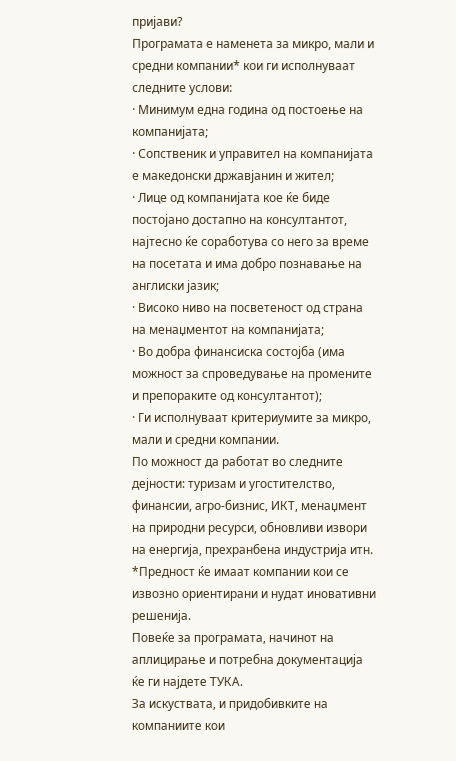пријави?
Програмата е наменета за микро, мали и средни компании* кои ги исполнуваат следните услови:
· Минимум една година од постоење на компанијата;
· Сопственик и управител на компанијата е македонски државјанин и жител;
· Лице од компанијата кое ќе биде постојано достапно на консултантот, најтесно ќе соработува со него за време на посетата и има добро познавање на англиски јазик;
· Високо ниво на посветеност од страна на менаџментот на компанијата;
· Во добра финансиска состојба (има можност за спроведување на промените и препораките од консултантот);
· Ги исполнуваат критериумите за микро, мали и средни компании.
По можност да работат во следните дејности: туризам и угостителство, финансии, агро-бизнис, ИКТ, менаџмент на природни ресурси, обновливи извори на енергија, прехранбена индустрија итн.
*Предност ќе имаат компании кои се извозно ориентирани и нудат иновативни решенија.
Повеќе за програмата, начинот на аплицирање и потребна документација ќе ги најдете ТУКА.
За искуствата, и придобивките на компаниите кои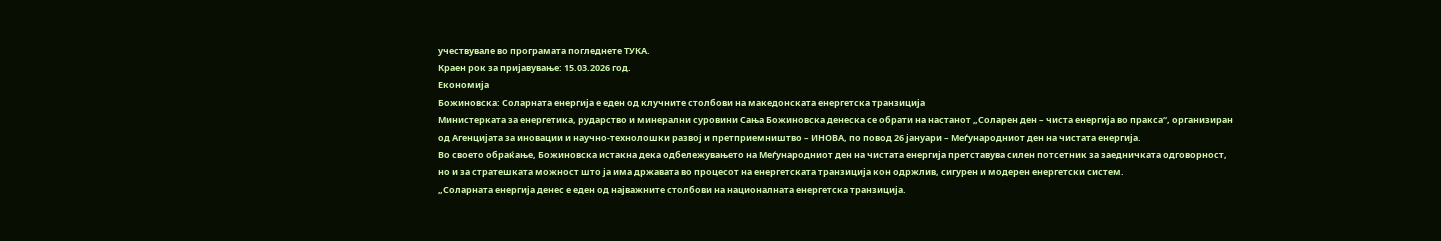учествувале во програмата погледнете ТУКА.
Краен рок за пријавување: 15.03.2026 год.
Економија
Божиновска: Соларната енергија е еден од клучните столбови на македонската енергетска транзиција
Министерката за енергетика, рударство и минерални суровини Сања Божиновска денеска се обрати на настанот „Соларен ден – чиста енергија во пракса“, организиран од Агенцијата за иновации и научно-технолошки развој и претприемништво – ИНОВА, по повод 26 јануари – Меѓународниот ден на чистата енергија.
Во своето обраќање, Божиновска истакна дека одбележувањето на Меѓународниот ден на чистата енергија претставува силен потсетник за заедничката одговорност, но и за стратешката можност што ја има државата во процесот на енергетската транзиција кон одржлив, сигурен и модерен енергетски систем.
„Соларната енергија денес е еден од најважните столбови на националната енергетска транзиција.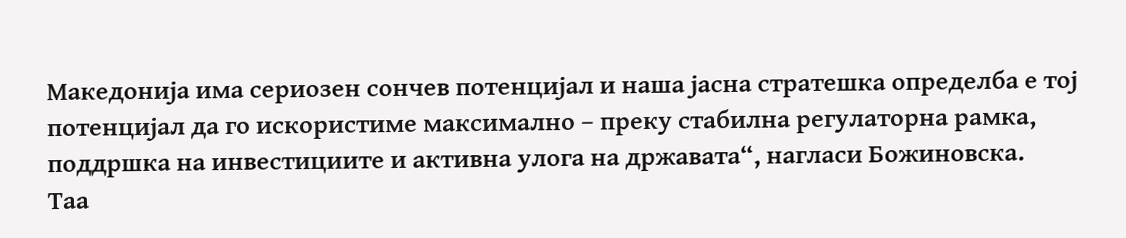Македонија има сериозен сончев потенцијал и наша јасна стратешка определба е тој потенцијал да го искористиме максимално – преку стабилна регулаторна рамка, поддршка на инвестициите и активна улога на државата“, нагласи Божиновска.
Таа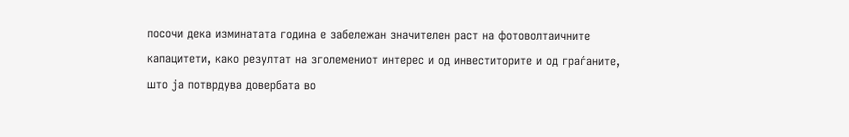посочи дека изминатата година е забележан значителен раст на фотоволтаичните капацитети, како резултат на зголемениот интерес и од инвеститорите и од граѓаните, што ја потврдува довербата во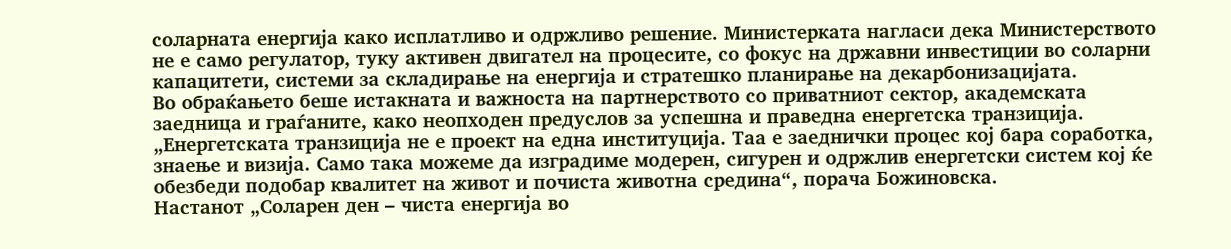соларната енергија како исплатливо и одржливо решение. Министерката нагласи дека Министерството не е само регулатор, туку активен двигател на процесите, со фокус на државни инвестиции во соларни капацитети, системи за складирање на енергија и стратешко планирање на декарбонизацијата.
Во обраќањето беше истакната и важноста на партнерството со приватниот сектор, академската заедница и граѓаните, како неопходен предуслов за успешна и праведна енергетска транзиција.
„Енергетската транзиција не е проект на една институција. Таа е заеднички процес кој бара соработка, знаење и визија. Само така можеме да изградиме модерен, сигурен и одржлив енергетски систем кој ќе обезбеди подобар квалитет на живот и почиста животна средина“, порача Божиновска.
Настанот „Соларен ден – чиста енергија во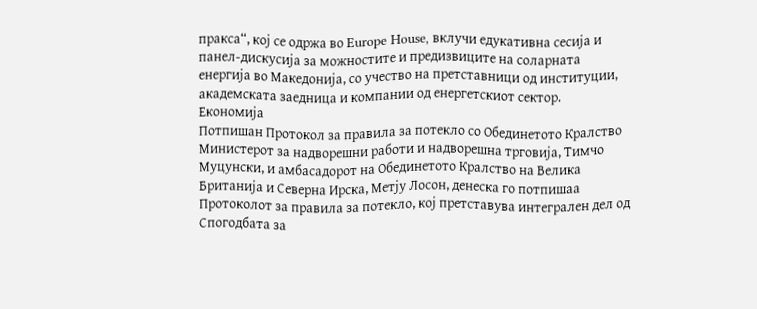пракса“, кој се одржа во Europe House, вклучи едукативна сесија и панел-дискусија за можностите и предизвиците на соларната енергија во Македонија, со учество на претставници од институции, академската заедница и компании од енергетскиот сектор.
Економија
Потпишан Протокол за правила за потекло со Обединетото Кралство
Министерот за надворешни работи и надворешна трговија, Тимчо Муцунски, и амбасадорот на Обединетото Кралство на Велика Британија и Северна Ирска, Метју Лосон, денеска го потпишаа Протоколот за правила за потекло, кој претставува интегрален дел од Спогодбата за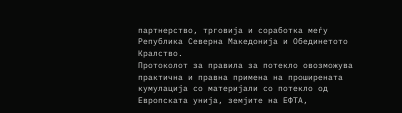партнерство, трговија и соработка меѓу Република Северна Македонија и Обединетото Кралство.
Протоколот за правила за потекло овозможува практична и правна примена на проширената кумулација со материјали со потекло од Европската унија, земјите на ЕФТА,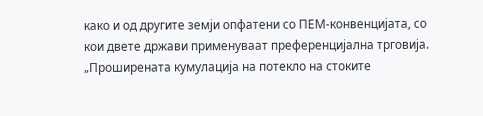како и од другите земји опфатени со ПЕМ-конвенцијата, со кои двете држави применуваат преференцијална трговија.
„Проширената кумулација на потекло на стоките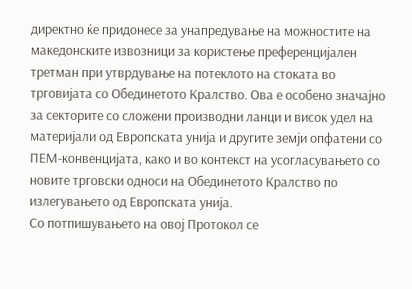директно ќе придонесе за унапредување на можностите на македонските извозници за користење преференцијален третман при утврдување на потеклото на стоката во трговијата со Обединетото Кралство. Ова е особено значајно за секторите со сложени производни ланци и висок удел на материјали од Европската унија и другите земји опфатени со ПЕМ-конвенцијата, како и во контекст на усогласувањето со новите трговски односи на Обединетото Кралство по излегувањето од Европската унија.
Со потпишувањето на овој Протокол се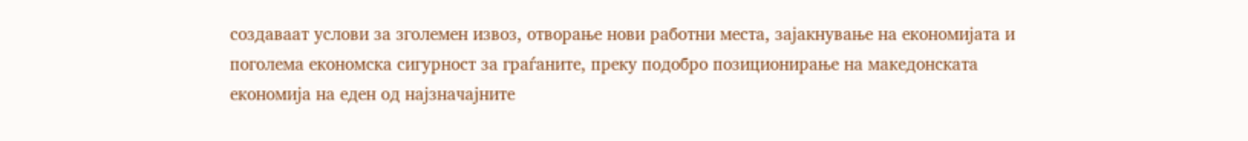создаваат услови за зголемен извоз, отворање нови работни места, зајакнување на економијата и поголема економска сигурност за граѓаните, преку подобро позиционирање на македонската економија на еден од најзначајните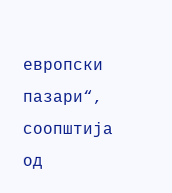европски пазари“, соопштија од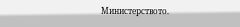Министерството.